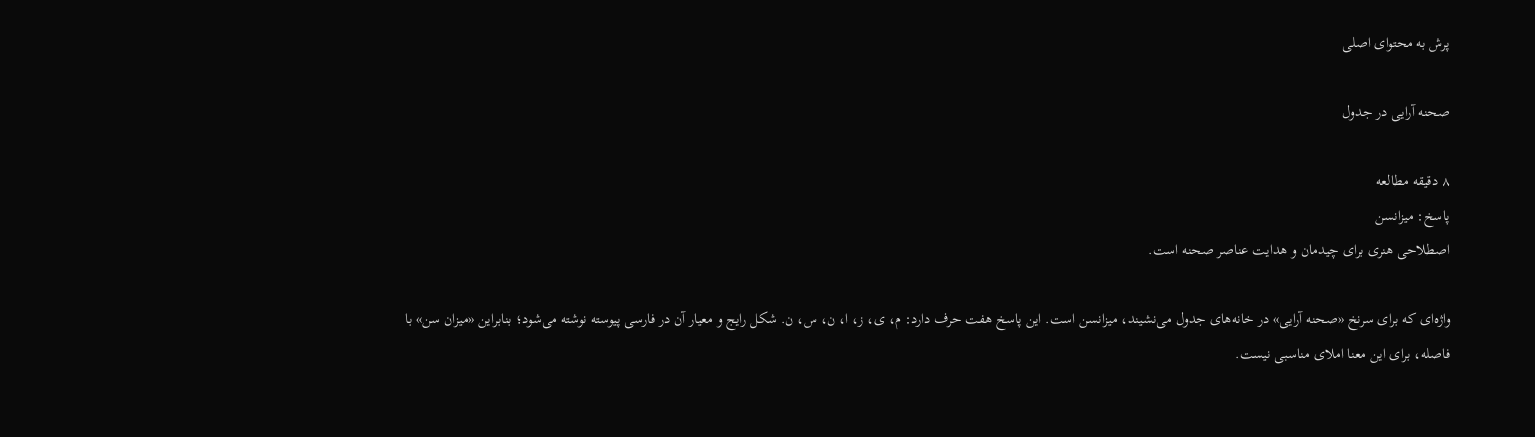پرش به محتوای اصلی

صحنه آرایی در جدول

۸ دقیقه مطالعه
پاسخ: میزانسن
اصطلاحی هنری برای چیدمان و هدایت عناصر صحنه است.

واژه‌ای که برای سرنخ «صحنه آرایی» در خانه‌های جدول می‌نشیند، میزانسن است. این پاسخ هفت حرف دارد: م، ی، ز، ا، ن، س، ن. شکل رایج و معیار آن در فارسی پیوسته نوشته می‌شود؛ بنابراین «میزان سن» با فاصله، برای این معنا املای مناسبی نیست.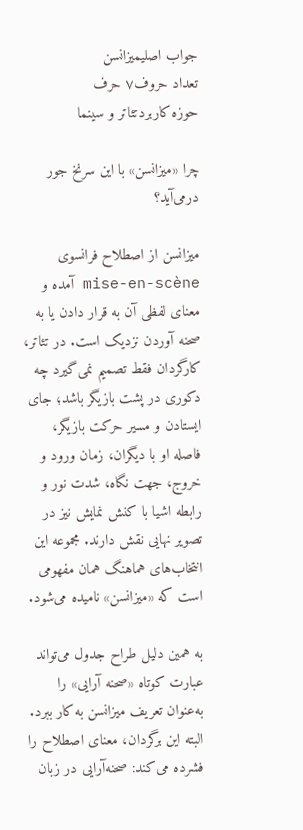جواب اصلیمیزانسن
تعداد حروف۷ حرف
حوزه کاربردتئاتر و سینما

چرا «میزانسن» با این سرنخ جور درمی‌آید؟

میزانسن از اصطلاح فرانسوی mise-en-scène آمده و معنای لفظی آن به قرار دادن یا به صحنه آوردن نزدیک است. در تئاتر، کارگردان فقط تصمیم نمی‌گیرد چه دکوری در پشت بازیگر باشد؛ جای ایستادن و مسیر حرکت بازیگر، فاصله او با دیگران، زمان ورود و خروج، جهت نگاه، شدت نور و رابطه اشیا با کنش نمایش نیز در تصویر نهایی نقش دارند. مجموعه این انتخاب‌های هماهنگ همان مفهومی است که «میزانسن» نامیده می‌شود.

به همین دلیل طراح جدول می‌تواند عبارت کوتاه «صحنه آرایی» را به‌عنوان تعریف میزانسن به کار ببرد. البته این برگردان، معنای اصطلاح را فشرده می‌کند: صحنه‌آرایی در زبان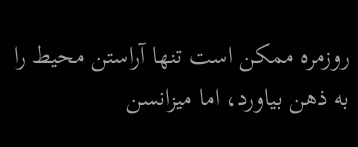روزمره ممکن است تنها آراستن محیط را به ذهن بیاورد، اما میزانسن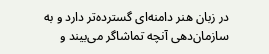در زبان هنر دامنه‌ای گسترده‌تر دارد و به سازمان‌دهی آنچه تماشاگر می‌بیند و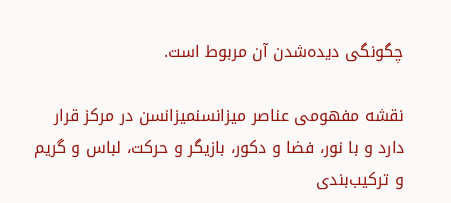چگونگی دیده‌شدن آن مربوط است.

نقشه مفهومی عناصر میزانسنمیزانسن در مرکز قرار دارد و با نور، فضا و دکور، بازیگر و حرکت، لباس و گریم و ترکیب‌بندی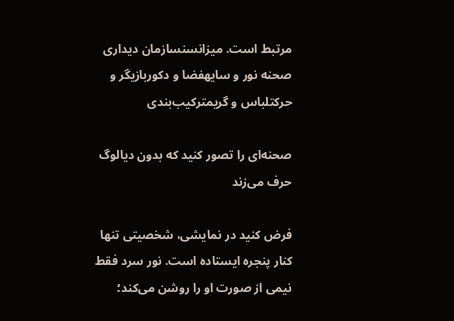مرتبط است. میزانسنسازمان دیداری صحنه نور و سایهفضا و دکوربازیگر و حرکتلباس و گریمترکیب‌بندی

صحنه‌ای را تصور کنید که بدون دیالوگ حرف می‌زند

فرض کنید در نمایشی، شخصیتی تنها کنار پنجره ایستاده است. نور سرد فقط نیمی از صورت او را روشن می‌کند؛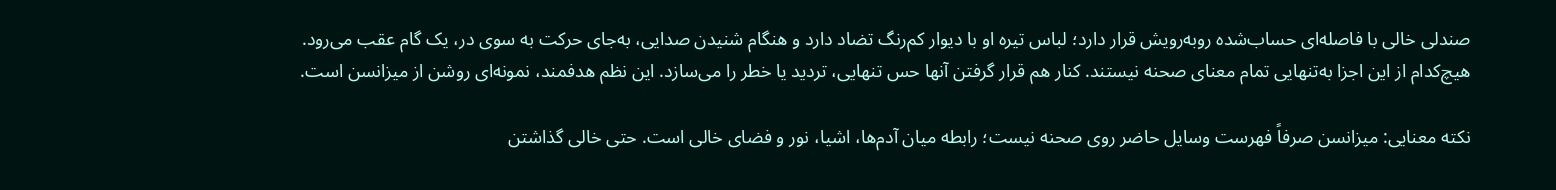صندلی خالی با فاصله‌ای حساب‌شده روبه‌رویش قرار دارد؛ لباس تیره او با دیوار کم‌رنگ تضاد دارد و هنگام شنیدن صدایی، به‌جای حرکت به سوی در، یک گام عقب می‌رود. هیچ‌کدام از این اجزا به‌تنهایی تمام معنای صحنه نیستند. کنار هم قرار گرفتن آنها حس تنهایی، تردید یا خطر را می‌سازد. این نظم هدفمند، نمونه‌ای روشن از میزانسن است.

نکته معنایی: میزانسن صرفاً فهرست وسایل حاضر روی صحنه نیست؛ رابطه میان آدم‌ها، اشیا، نور و فضای خالی است. حتی خالی گذاشتن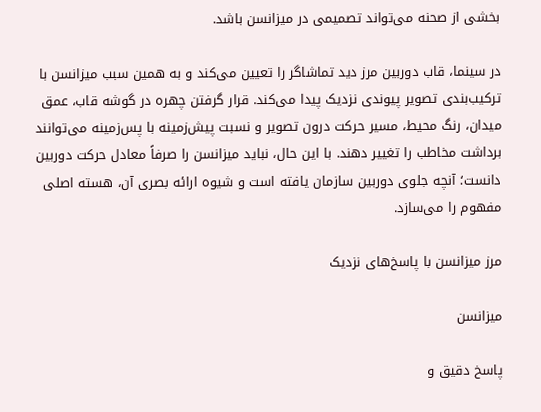بخشی از صحنه می‌تواند تصمیمی در میزانسن باشد.

در سینما، قاب دوربین مرز دید تماشاگر را تعیین می‌کند و به همین سبب میزانسن با ترکیب‌بندی تصویر پیوندی نزدیک پیدا می‌کند. قرار گرفتن چهره در گوشه قاب، عمق میدان، رنگ محیط، مسیر حرکت درون تصویر و نسبت پیش‌زمینه با پس‌زمینه می‌توانند برداشت مخاطب را تغییر دهند. با این حال، نباید میزانسن را صرفاً معادل حرکت دوربین دانست؛ آنچه جلوی دوربین سازمان یافته است و شیوه ارائه بصری آن، هسته اصلی مفهوم را می‌سازد.

مرز میزانسن با پاسخ‌های نزدیک

میزانسن

پاسخ دقیق و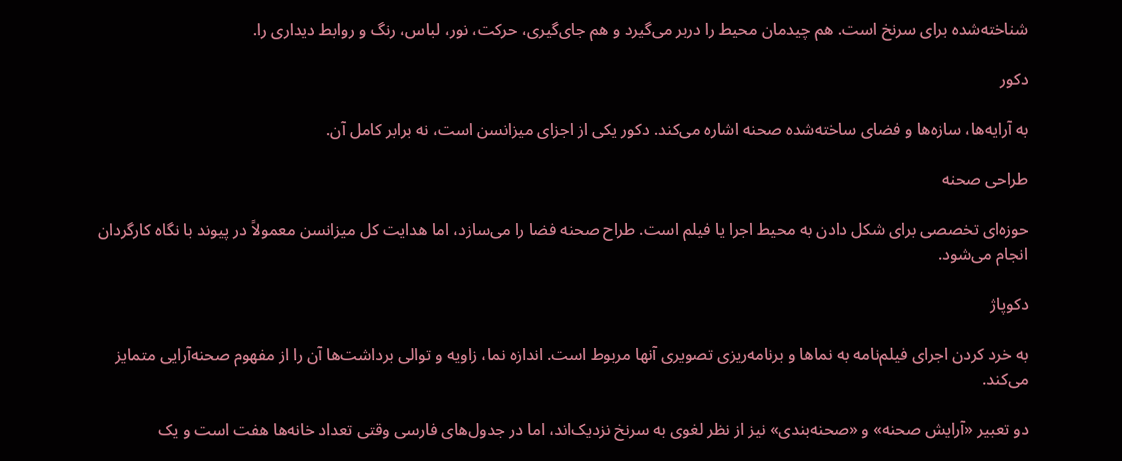شناخته‌شده برای سرنخ است. هم چیدمان محیط را دربر می‌گیرد و هم جای‌گیری، حرکت، نور، لباس، رنگ و روابط دیداری را.

دکور

به آرایه‌ها، سازه‌ها و فضای ساخته‌شده صحنه اشاره می‌کند. دکور یکی از اجزای میزانسن است، نه برابر کامل آن.

طراحی صحنه

حوزه‌ای تخصصی برای شکل دادن به محیط اجرا یا فیلم است. طراح صحنه فضا را می‌سازد، اما هدایت کل میزانسن معمولاً در پیوند با نگاه کارگردان انجام می‌شود.

دکوپاژ

به خرد کردن اجرای فیلم‌نامه به نماها و برنامه‌ریزی تصویری آنها مربوط است. اندازه نما، زاویه و توالی برداشت‌ها آن را از مفهوم صحنه‌آرایی متمایز می‌کند.

دو تعبیر «آرایش صحنه» و «صحنه‌بندی» نیز از نظر لغوی به سرنخ نزدیک‌اند، اما در جدول‌های فارسی وقتی تعداد خانه‌ها هفت است و یک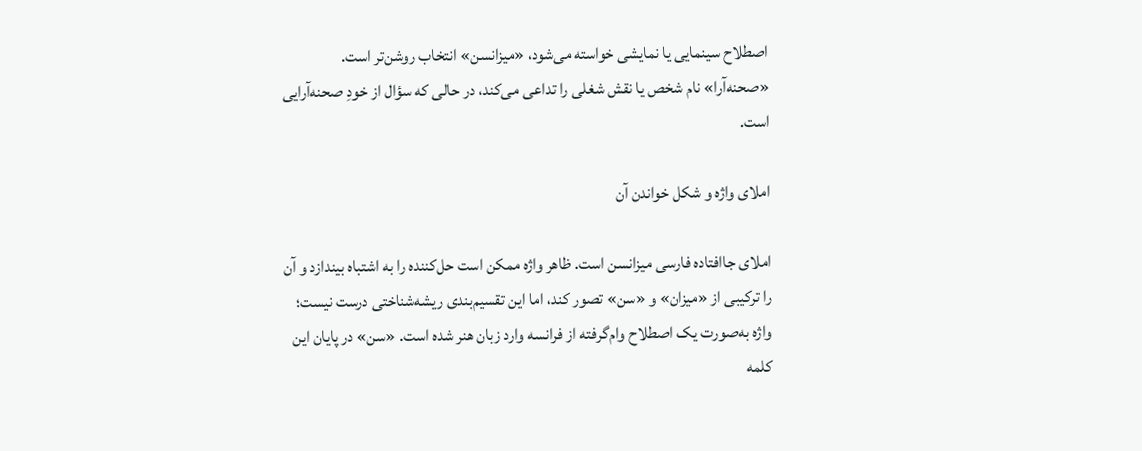اصطلاح سینمایی یا نمایشی خواسته می‌شود، «میزانسن» انتخاب روشن‌تر است. «صحنه‌آرا» نام شخص یا نقش شغلی را تداعی می‌کند، در حالی که سؤال از خودِ صحنه‌آرایی است.

املای واژه و شکل خواندن آن

املای جاافتاده فارسی میزانسن است. ظاهر واژه ممکن است حل‌کننده را به اشتباه بیندازد و آن را ترکیبی از «میزان» و «سن» تصور کند، اما این تقسیم‌بندی ریشه‌شناختی درست نیست؛ واژه به‌صورت یک اصطلاح وام‌گرفته از فرانسه وارد زبان هنر شده است. «سن» در پایان این کلمه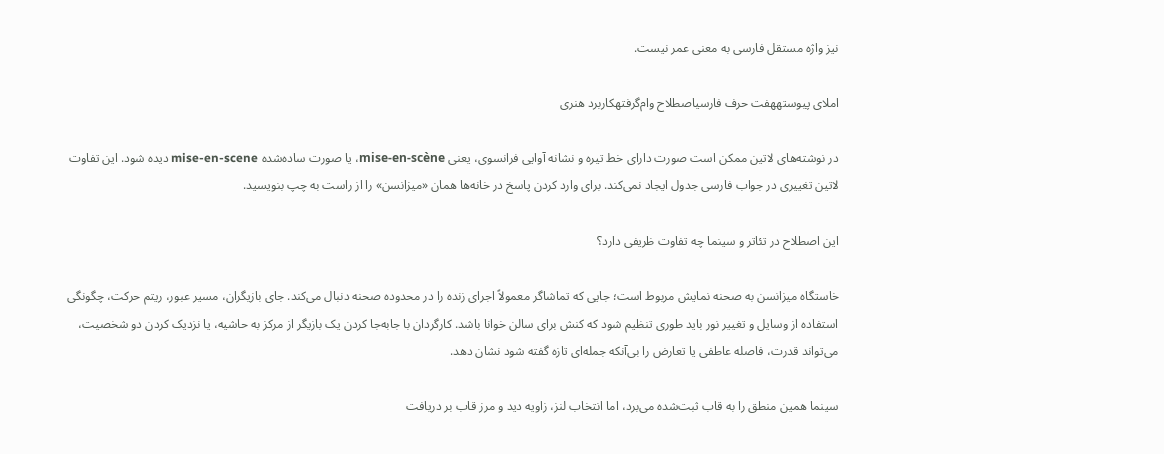نیز واژه مستقل فارسی به معنی عمر نیست.

املای پیوستههفت حرف فارسیاصطلاح وام‌گرفتهکاربرد هنری

در نوشته‌های لاتین ممکن است صورت دارای خط تیره و نشانه آوایی فرانسوی، یعنی mise-en-scène، یا صورت ساده‌شده mise-en-scene دیده شود. این تفاوت لاتین تغییری در جواب فارسی جدول ایجاد نمی‌کند. برای وارد کردن پاسخ در خانه‌ها همان «میزانسن» را از راست به چپ بنویسید.

این اصطلاح در تئاتر و سینما چه تفاوت ظریفی دارد؟

خاستگاه میزانسن به صحنه نمایش مربوط است؛ جایی که تماشاگر معمولاً اجرای زنده را در محدوده صحنه دنبال می‌کند. جای بازیگران، مسیر عبور، ریتم حرکت، چگونگی استفاده از وسایل و تغییر نور باید طوری تنظیم شود که کنش برای سالن خوانا باشد. کارگردان با جابه‌جا کردن یک بازیگر از مرکز به حاشیه، یا نزدیک کردن دو شخصیت، می‌تواند قدرت، فاصله عاطفی یا تعارض را بی‌آنکه جمله‌ای تازه گفته شود نشان دهد.

سینما همین منطق را به قاب ثبت‌شده می‌برد، اما انتخاب لنز، زاویه دید و مرز قاب بر دریافت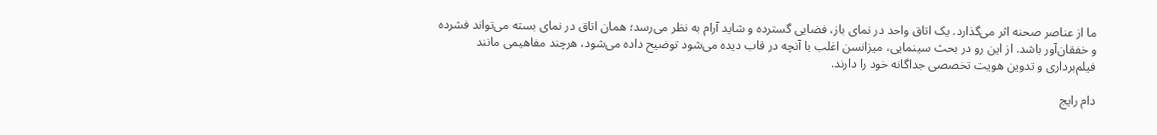ما از عناصر صحنه اثر می‌گذارد. یک اتاق واحد در نمای باز، فضایی گسترده و شاید آرام به نظر می‌رسد؛ همان اتاق در نمای بسته می‌تواند فشرده و خفقان‌آور باشد. از این رو در بحث سینمایی، میزانسن اغلب با آنچه در قاب دیده می‌شود توضیح داده می‌شود، هرچند مفاهیمی مانند فیلم‌برداری و تدوین هویت تخصصی جداگانه خود را دارند.

دام رایج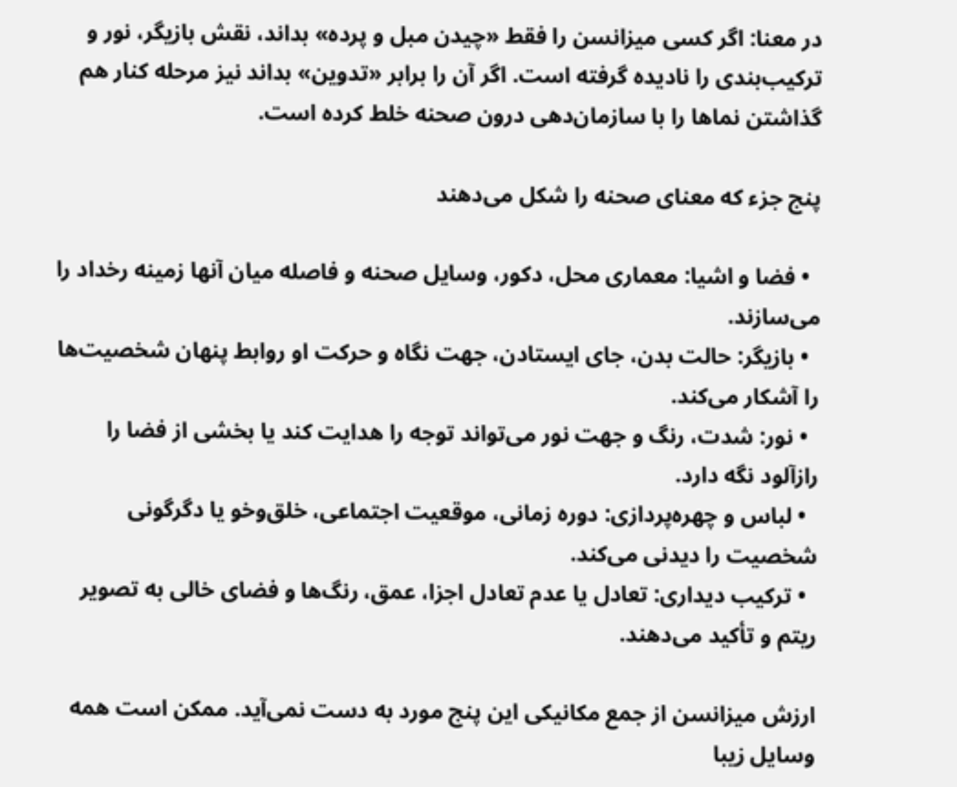در معنا: اگر کسی میزانسن را فقط «چیدن مبل و پرده» بداند، نقش بازیگر، نور و ترکیب‌بندی را نادیده گرفته است. اگر آن را برابر «تدوین» بداند نیز مرحله کنار هم گذاشتن نماها را با سازمان‌دهی درون صحنه خلط کرده است.

پنج جزء که معنای صحنه را شکل می‌دهند

  • فضا و اشیا: معماری محل، دکور، وسایل صحنه و فاصله میان آنها زمینه رخداد را می‌سازند.
  • بازیگر: حالت بدن، جای ایستادن، جهت نگاه و حرکت او روابط پنهان شخصیت‌ها را آشکار می‌کند.
  • نور: شدت، رنگ و جهت نور می‌تواند توجه را هدایت کند یا بخشی از فضا را رازآلود نگه دارد.
  • لباس و چهره‌پردازی: دوره زمانی، موقعیت اجتماعی، خلق‌وخو یا دگرگونی شخصیت را دیدنی می‌کند.
  • ترکیب دیداری: تعادل یا عدم تعادل اجزا، عمق، رنگ‌ها و فضای خالی به تصویر ریتم و تأکید می‌دهند.

ارزش میزانسن از جمع مکانیکی این پنج مورد به دست نمی‌آید. ممکن است همه وسایل زیبا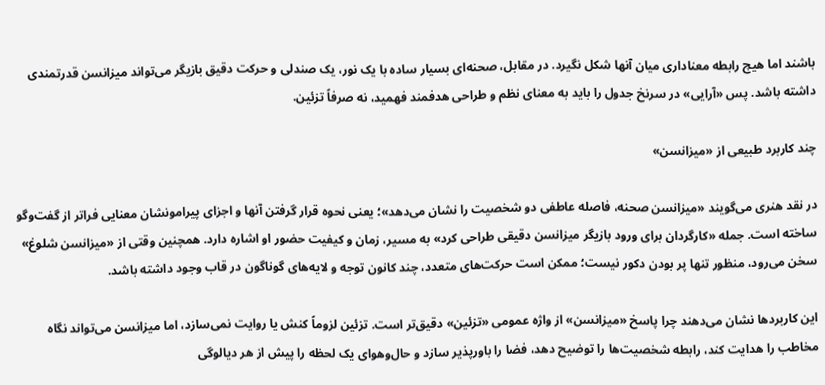باشند اما هیچ رابطه معناداری میان آنها شکل نگیرد. در مقابل، صحنه‌ای بسیار ساده با یک نور، یک صندلی و حرکت دقیق بازیگر می‌تواند میزانسن قدرتمندی داشته باشد. پس «آرایی» در سرنخ جدول را باید به معنای نظم و طراحی هدفمند فهمید، نه صرفاً تزئین.

چند کاربرد طبیعی از «میزانسن»

در نقد هنری می‌گویند «میزانسن صحنه، فاصله عاطفی دو شخصیت را نشان می‌دهد»؛ یعنی نحوه قرار گرفتن آنها و اجزای پیرامونشان معنایی فراتر از گفت‌وگو ساخته است. جمله «کارگردان برای ورود بازیگر میزانسن دقیقی طراحی کرد» به مسیر، زمان و کیفیت حضور او اشاره دارد. همچنین وقتی از «میزانسن شلوغ» سخن می‌رود، منظور تنها پر بودن دکور نیست؛ ممکن است حرکت‌های متعدد، چند کانون توجه و لایه‌های گوناگون در قاب وجود داشته باشد.

این کاربردها نشان می‌دهند چرا پاسخ «میزانسن» از واژه عمومی «تزئین» دقیق‌تر است. تزئین لزوماً کنش یا روایت نمی‌سازد، اما میزانسن می‌تواند نگاه مخاطب را هدایت کند، رابطه شخصیت‌ها را توضیح دهد، فضا را باورپذیر سازد و حال‌وهوای یک لحظه را پیش از هر دیالوگی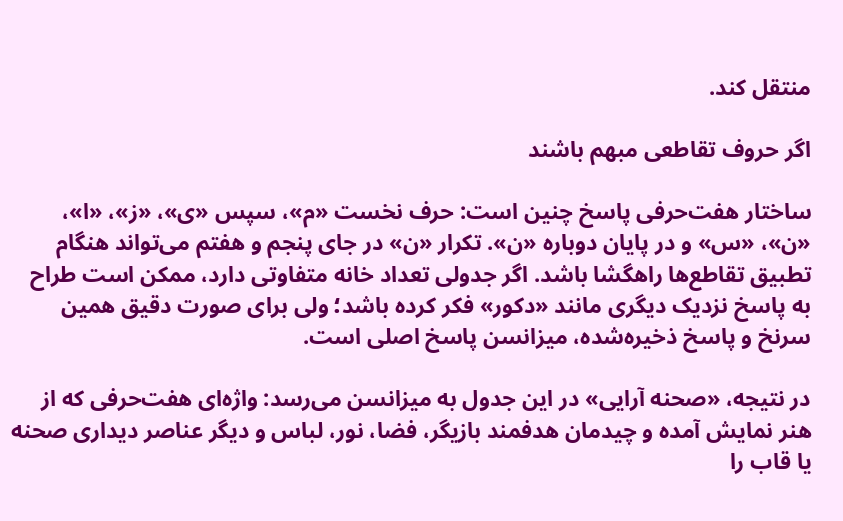منتقل کند.

اگر حروف تقاطعی مبهم باشند

ساختار هفت‌حرفی پاسخ چنین است: حرف نخست «م»، سپس «ی»، «ز»، «ا»، «ن»، «س» و در پایان دوباره «ن». تکرار «ن» در جای پنجم و هفتم می‌تواند هنگام تطبیق تقاطع‌ها راهگشا باشد. اگر جدولی تعداد خانه متفاوتی دارد، ممکن است طراح به پاسخ نزدیک دیگری مانند «دکور» فکر کرده باشد؛ ولی برای صورت دقیق همین سرنخ و پاسخ ذخیره‌شده، میزانسن پاسخ اصلی است.

در نتیجه، «صحنه آرایی» در این جدول به میزانسن می‌رسد: واژه‌ای هفت‌حرفی که از هنر نمایش آمده و چیدمان هدفمند بازیگر، فضا، نور، لباس و دیگر عناصر دیداری صحنه یا قاب را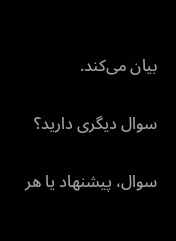بیان می‌کند.

سوال دیگری دارید؟

سوال، پیشنهاد یا هر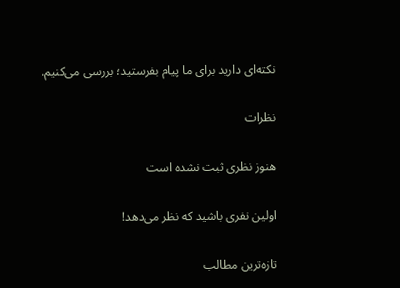نکته‌ای دارید برای ما پیام بفرستید؛ بررسی می‌کنیم.

نظرات

هنوز نظری ثبت نشده است

اولین نفری باشید که نظر می‌دهد!

تازه‌ترین مطالب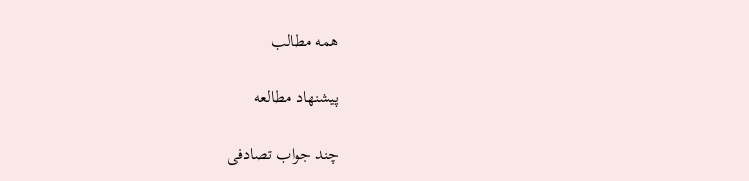همه مطالب

پیشنهاد مطالعه

چند جواب تصادفی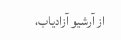از آرشیو آزادیاب،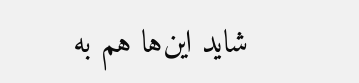شاید این‌ها هم به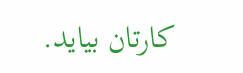کارتان بیاید.